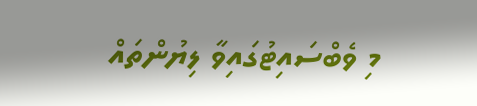މި ވެބްސައިޓުގައިވާ ލިޔުންތައް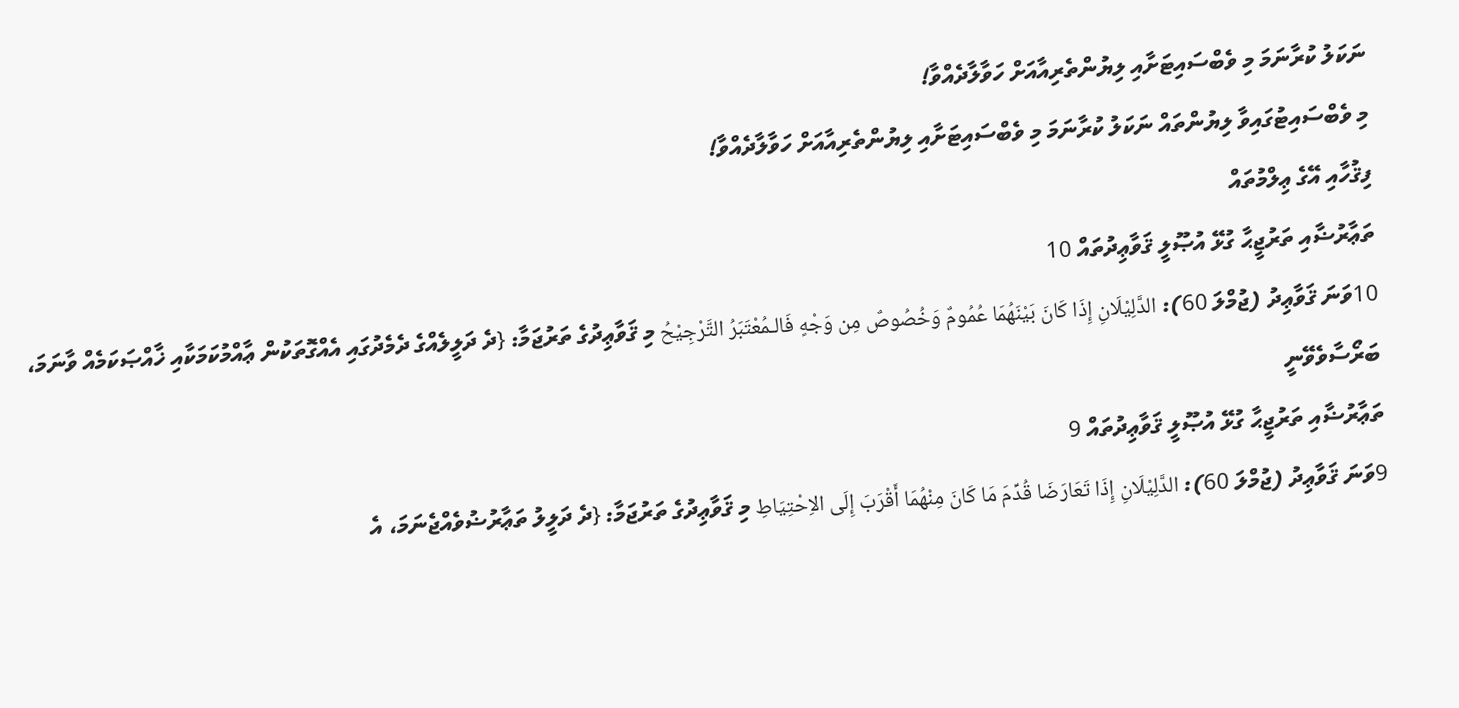ނަކަލު ކުރާނަމަ މި ވެބްސައިޓަށާއި ލިޔުންތެރިއާއަށް ހަވާލާދެއްވާ!
މި ވެބްސައިޓުގައިވާ ލިޔުންތައް ނަކަލު ކުރާނަމަ މި ވެބްސައިޓަށާއި ލިޔުންތެރިއާއަށް ހަވާލާދެއްވާ!
ފިޤުހާއި އޭގެ ޢިލްމުތައް
ތަޢާރުޟާއި ތަރުޖީޙާ ގުޅޭ އުޞޫލީ ޤަވާޢިދުތައް 10
10ވަނަ ޤަވާޢިދު (ޖުމްލަ 60): الدَّلِيْلَانِ إِذَا كَانَ بَيْنَهُمَا عُمُومٌ وَخُصُوصٌ مِن وَجْهٍ فَالـمُعْتَبَرُ التَّرْجِيْحُ މި ޤަވާޢިދުގެ ތަރުޖަމާ: {ދެ ދަލީލެއްގެ ދެމެދުގައި އެއްގޮތަކުން ޢާއްމުކަމަކާއި ޚާއްޞަކަމެއް ވާނަމަ، ބަރޯސާވެވޭނީ
ތަޢާރުޟާއި ތަރުޖީޙާ ގުޅޭ އުޞޫލީ ޤަވާޢިދުތައް 9
9ވަނަ ޤަވާޢިދު (ޖުމްލަ 60): الدَّلِيْلَانِ إِذَا تَعَارَضَا قُدِّمَ مَا كَانَ مِنْهُمَا أَقْرَبَ إِلَى الاِحْتِيَاطِ މި ޤަވާޢިދުގެ ތަރުޖަމާ: {ދެ ދަލީލު ތަޢާރުޟުވެއްޖެނަމަ، އެ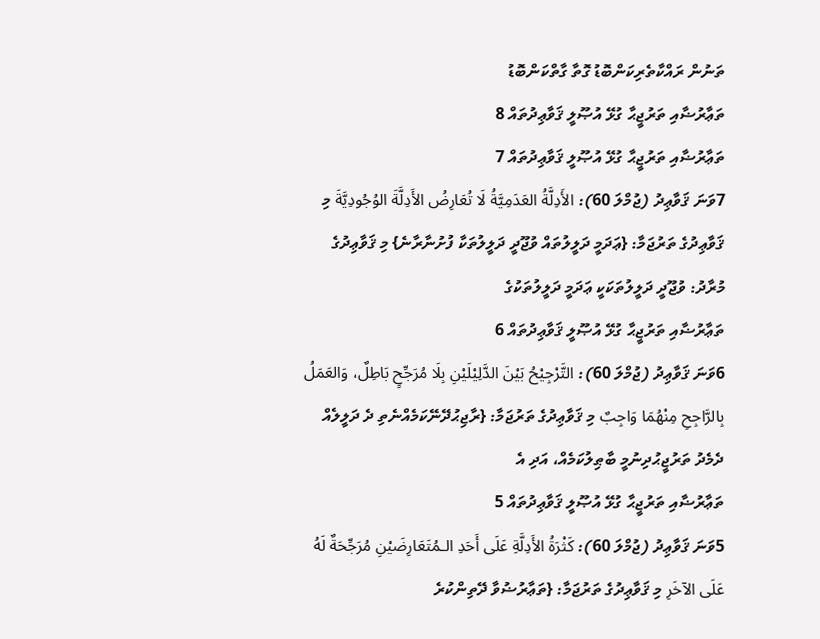ތަނުން ރައްކާތެރިކަންބޮޑު ގޮތާ ގާތްކަންބޮޑު
ތަޢާރުޟާއި ތަރުޖީޙާ ގުޅޭ އުޞޫލީ ޤަވާޢިދުތައް 8
ތަޢާރުޟާއި ތަރުޖީޙާ ގުޅޭ އުޞޫލީ ޤަވާޢިދުތައް 7
7ވަނަ ޤަވާޢިދު (ޖުމްލަ 60): الأَدِلَّةُ العَدَمِيَّةُ لَا تُعَارِضُ الأَدِلَّةَ الوُجُودِيَّةَ މި ޤަވާޢިދުގެ ތަރުޖަމާ: {ޢަދަމީ ދަލީލުތައް ވުޖޫދީ ދަލީލުތަކާ ފުށުނާރާނެ} މި ޤަވާޢިދުގެ މުރާދު: ވުޖޫދީ ދަލީލުތަކަކީ ޢަދަމީ ދަލީލުތަކުގެ
ތަޢާރުޟާއި ތަރުޖީޙާ ގުޅޭ އުޞޫލީ ޤަވާޢިދުތައް 6
6ވަނަ ޤަވާޢިދު (ޖުމްލަ 60): التَّرْجِيْحُ بَيْنَ الدَّلِيْلَيْنِ بِلَا مُرَجِّحٍ بَاطِلٌ، وَالعَمَلُ بِالرَّاجِحِ مِنْهُمَا وَاجِبٌ މި ޤަވާޢިދުގެ ތަރުޖަމާ: {ރާޖިޙުދޭނޭކަމެއްނެތި ދެ ދަލީލެއް ދެމެދު ތަރުޖީޙުދިނުމީ ބާޠިލުކަމެއް، އަދި އެ
ތަޢާރުޟާއި ތަރުޖީޙާ ގުޅޭ އުޞޫލީ ޤަވާޢިދުތައް 5
5ވަނަ ޤަވާޢިދު (ޖުމްލަ 60): كَثْرَةُ الأَدِلَّةِ عَلَى أَحَدِ الـمُتَعَارِضَيْنِ مُرَجِّحَةٌ لَهُ عَلَى الآخَرِ މި ޤަވާޢިދުގެ ތަރުޖަމާ: {ތަޢާރުޟުވާ ދޭތިންކުރެ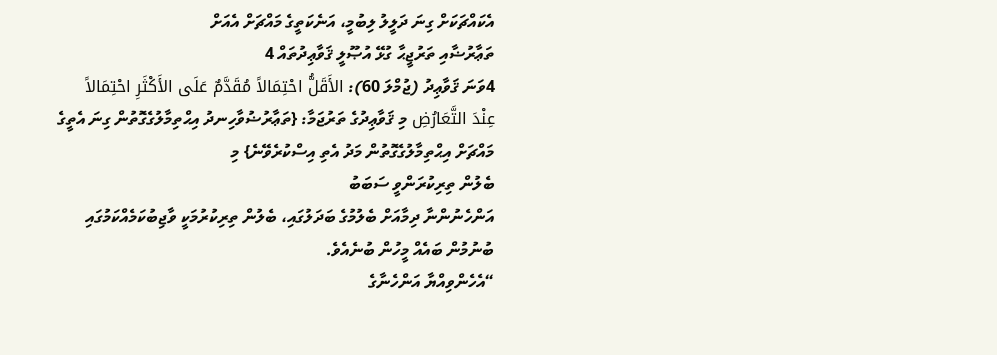އެކައްޗަކަށް ގިނަ ދަލީލު ލިބުމީ، އަނެކަތީގެ މައްޗަށް އެއަށް
ތަޢާރުޟާއި ތަރުޖީޙާ ގުޅޭ އުޞޫލީ ޤަވާޢިދުތައް 4
4ވަނަ ޤަވާޢިދު (ޖުމްލަ 60): الأَقَلُّ احْتِمَالاً مُقَدَّمٌ عَلَى الأَكْثَرِ احْتِمَالاً عِنْدَ التَّعَارُضِ މި ޤަވާޢިދުގެ ތަރުޖަމާ: {ތަޢާރުޟުވާހިނދު އިޙްތިމާލުގެގޮތުން ގިނަ އެތީގެ މައްޗަށް އިޙްތިމާލުގެގޮތުން މަދު އެތި އިސްކުރެވޭނެ} މި
ބެލުން ތިރިކުރަންވީ ސަބަބު
އަންހެނުންނާ ދިމާއަށް ބެލުމުގެ ބަދަލުގައި، ބެލުން ތިރިކުރުމަކީ ވާޖިބުކަމެއްކަމުގައި ބުނުމުން ބައެއް މީހުން ބުނެއެވެ.
“އެހެންވިއްޔާ އަންހެނާގެ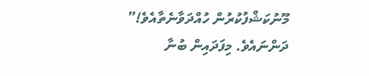މޫނުކަޝްފުކުރުން ހުއްދަވާނެތާއެވެ!”
ދަންނައެވެ. މިފަދައިން ބުނާ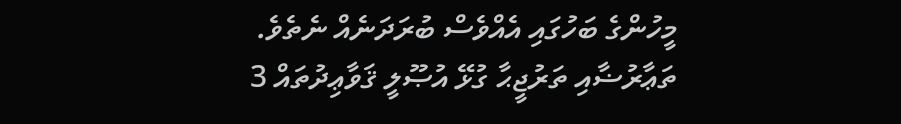މީހުންގެ ބަހުގައި އެއްވެސް ބުރަދަނެއް ނެތެވެ.
ތަޢާރުޟާއި ތަރުޖީޙާ ގުޅޭ އުޞޫލީ ޤަވާޢިދުތައް 3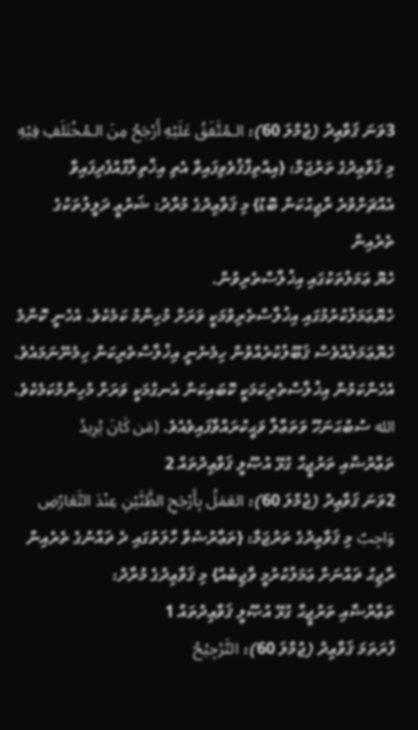3ވަނަ ޤަވާޢިދު (ޖުމްލަ 60): الـمُتَّفَقُ عَلَيْهِ أَرْجَحُ مِنَ الـمُخْتَلَفِ فِيْهِ މި ޤަވާޢިދުގެ ތަރުޖަމާ: {އިއްތިފާޤުވެވިފައިވާ އެތި އިޚްތިލާފުއުފެދިފައިވާ އެއްޗަށްވުރެ ރާޖިޙުކަން ބޮޑު} މި ޤަވާޢިދުގެ މުރާދު: ޝަރުޢީ ދަލީލުތަކުގެ ތެރެއިން
ހެޔޮ ޢަމަލުތަކުގައި އިޚުލާސްތެރިވުން.
ހެޔޮޢަމަލުކުރުމުގައި އިޚުލާސްތެރިވުމަކީ ވަރަށް މުހިންމު ކަމެކެވެ. އެހެނީ ކޮންމެ ހެޔޮޢަމަލެއްވެސް ޤަބޫލުކުރެއްވުން ހިމެނެނީ އިޚުލާސްތެރިކަން ހިމެނޭނަމައެވެ. އެހެންކަމުން އިޚުލާސްތެރިކަމަކީ ކޮބައިކަން އެނގުމަކީ ވަރަށް މުހިންމުކަމެކެވެ. الله ސުބުޙަނަހޫ ވަތަޢާލާ ވަޙީކުރައްވާފައިވެއެވެ. (مَن كَانَ يُرِيدُ
ތަޢާރުޟާއި ތަރުޖީޙާ ގުޅޭ އުޞޫލީ ޤަވާޢިދުތައް 2
2ވަނަ ޤަވާޢިދު (ޖުމްލަ 60): العَمَلُ بِأَرْجَحِ الظَّنَّيْنِ عِنْدَ التَّعَارُضِ وَاجِبٌ މި ޤަވާޢިދުގެ ތަރުޖަމާ: {ތަޢާރުޟުވާ ހާލަތުގައި ދެ ޡައްނުގެ ތެރެއިން ރާޖިޙު ޡައްނަށް ޢަމަލުކުރުމީ ވާޖިބެއް} މި ޤަވާޢިދުގެ މުރާދު:
ތަޢާރުޟާއި ތަރުޖީޙާ ގުޅޭ އުޞޫލީ ޤަވާޢިދުތައް 1
ފުރަތަމަ ޤަވާޢިދު (ޖުމްލަ 60): التَّرْجِيْحُ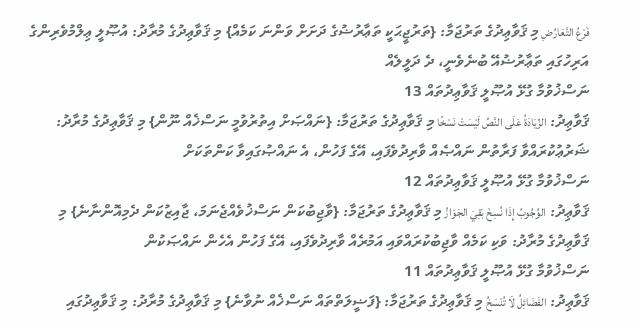فَرْعُ التَّعَارُضِ މި ޤަވާޢިދުގެ ތަރުޖަމާ: {ތަރުޖީޙަކީ ތަޢާރުޟުގެ ދަށަށް ވަންނަ ކަމެއް} މި ޤަވާޢިދުގެ މުރާދު: އުޞޫލީ ޢިލްމުވެރިންގެ އަރިހުގައި ތަޢާރުޟުއޭ ބުނެވެނީ، ދެ ދަލީލެއް
ނަސްޚުވުމާ ގުޅޭ އުޞޫލީ ޤަވާޢިދުތައް 13
ޤަވާޢިދު: الزِّيَادَةُ عَلَى النَّصِّ لَيْسَتْ نَسْخًا މި ޤަވާޢިދުގެ ތަރުޖަމާ: {ނައްޞަށް އިތުރުވުމީ ނަސްޚެއް ނޫން} މި ޤަވާޢިދުގެ މުރާދު: ޝަރުޢުކުރައްވާ ފަރާތުން ނައްޞެއް ވާރިދުވެފައި، އޭގެ ފަހުން، އެ ނައްޞުގައިވާ ކަންތަކަށް
ނަސްޚުވުމާ ގުޅޭ އުޞޫލީ ޤަވާޢިދުތައް 12
ޤަވާޢިދު: الوُجُوبُ إِذَا نُسِخَ بَقِيَ الجَوَازُ މި ޤަވާޢިދުގެ ތަރުޖަމާ: {ވާޖިބުކަން ނަސްޚުވެއްޖެނަމަ، ޖާއިޒުކަން ދެމިއޮންނާނެ} މި ޤަވާޢިދުގެ މުރާދު: ވަކި ކަމެއް ވާޖިބުކުރައްވައި އަމުރެއް ވާރިދުވެފައި، އޭގެ ފަހުން އެހެން ނައްޞަކުން
ނަސްޚުވުމާ ގުޅޭ އުޞޫލީ ޤަވާޢިދުތައް 11
ޤަވާޢިދު: الفَضَائِلُ لَا تُنْسَخُ މި ޤަވާޢިދުގެ ތަރުޖަމާ: {ފަޟީލަތްތައް ނަސްޚެއް ނުވާނެ} މި ޤަވާޢިދުގެ މުރާދު: މި ޤަވާޢިދުގައި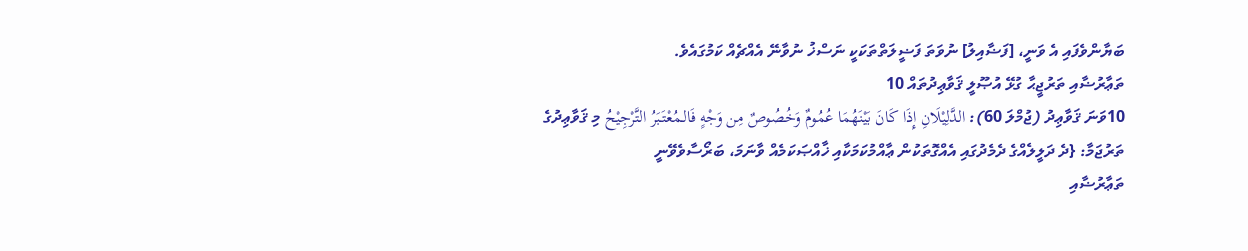ބަޔާންވެފައި އެ ވަނީ، [ފަޟާއިލު] ނުވަތަ ފަޟީލަތްތަކަކީ ނަސްޚު ނުވާނޭ އެއްޗެއް ކަމުގައެވެ.
ތަޢާރުޟާއި ތަރުޖީޙާ ގުޅޭ އުޞޫލީ ޤަވާޢިދުތައް 10
10ވަނަ ޤަވާޢިދު (ޖުމްލަ 60): الدَّلِيْلَانِ إِذَا كَانَ بَيْنَهُمَا عُمُومٌ وَخُصُوصٌ مِن وَجْهٍ فَالـمُعْتَبَرُ التَّرْجِيْحُ މި ޤަވާޢިދުގެ ތަރުޖަމާ: {ދެ ދަލީލެއްގެ ދެމެދުގައި އެއްގޮތަކުން ޢާއްމުކަމަކާއި ޚާއްޞަކަމެއް ވާނަމަ، ބަރޯސާވެވޭނީ
ތަޢާރުޟާއި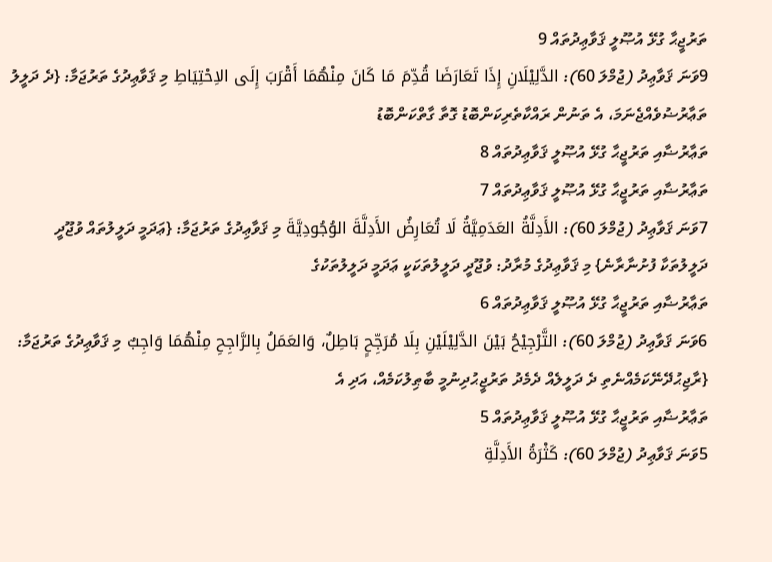ތަރުޖީޙާ ގުޅޭ އުޞޫލީ ޤަވާޢިދުތައް 9
9ވަނަ ޤަވާޢިދު (ޖުމްލަ 60): الدَّلِيْلَانِ إِذَا تَعَارَضَا قُدِّمَ مَا كَانَ مِنْهُمَا أَقْرَبَ إِلَى الاِحْتِيَاطِ މި ޤަވާޢިދުގެ ތަރުޖަމާ: {ދެ ދަލީލު ތަޢާރުޟުވެއްޖެނަމަ، އެ ތަނުން ރައްކާތެރިކަންބޮޑު ގޮތާ ގާތްކަންބޮޑު
ތަޢާރުޟާއި ތަރުޖީޙާ ގުޅޭ އުޞޫލީ ޤަވާޢިދުތައް 8
ތަޢާރުޟާއި ތަރުޖީޙާ ގުޅޭ އުޞޫލީ ޤަވާޢިދުތައް 7
7ވަނަ ޤަވާޢިދު (ޖުމްލަ 60): الأَدِلَّةُ العَدَمِيَّةُ لَا تُعَارِضُ الأَدِلَّةَ الوُجُودِيَّةَ މި ޤަވާޢިދުގެ ތަރުޖަމާ: {ޢަދަމީ ދަލީލުތައް ވުޖޫދީ ދަލީލުތަކާ ފުށުނާރާނެ} މި ޤަވާޢިދުގެ މުރާދު: ވުޖޫދީ ދަލީލުތަކަކީ ޢަދަމީ ދަލީލުތަކުގެ
ތަޢާރުޟާއި ތަރުޖީޙާ ގުޅޭ އުޞޫލީ ޤަވާޢިދުތައް 6
6ވަނަ ޤަވާޢިދު (ޖުމްލަ 60): التَّرْجِيْحُ بَيْنَ الدَّلِيْلَيْنِ بِلَا مُرَجِّحٍ بَاطِلٌ، وَالعَمَلُ بِالرَّاجِحِ مِنْهُمَا وَاجِبٌ މި ޤަވާޢިދުގެ ތަރުޖަމާ: {ރާޖިޙުދޭނޭކަމެއްނެތި ދެ ދަލީލެއް ދެމެދު ތަރުޖީޙުދިނުމީ ބާޠިލުކަމެއް، އަދި އެ
ތަޢާރުޟާއި ތަރުޖީޙާ ގުޅޭ އުޞޫލީ ޤަވާޢިދުތައް 5
5ވަނަ ޤަވާޢިދު (ޖުމްލަ 60): كَثْرَةُ الأَدِلَّةِ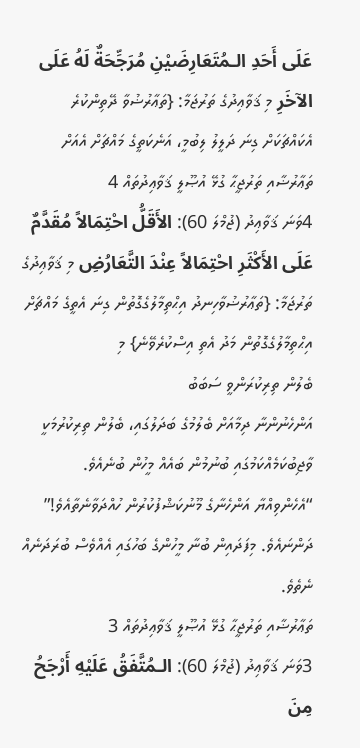عَلَى أَحَدِ الـمُتَعَارِضَيْنِ مُرَجِّحَةٌ لَهُ عَلَى الآخَرِ މި ޤަވާޢިދުގެ ތަރުޖަމާ: {ތަޢާރުޟުވާ ދޭތިންކުރެ އެކައްޗަކަށް ގިނަ ދަލީލު ލިބުމީ، އަނެކަތީގެ މައްޗަށް އެއަށް
ތަޢާރުޟާއި ތަރުޖީޙާ ގުޅޭ އުޞޫލީ ޤަވާޢިދުތައް 4
4ވަނަ ޤަވާޢިދު (ޖުމްލަ 60): الأَقَلُّ احْتِمَالاً مُقَدَّمٌ عَلَى الأَكْثَرِ احْتِمَالاً عِنْدَ التَّعَارُضِ މި ޤަވާޢިދުގެ ތަރުޖަމާ: {ތަޢާރުޟުވާހިނދު އިޙްތިމާލުގެގޮތުން ގިނަ އެތީގެ މައްޗަށް އިޙްތިމާލުގެގޮތުން މަދު އެތި އިސްކުރެވޭނެ} މި
ބެލުން ތިރިކުރަންވީ ސަބަބު
އަންހެނުންނާ ދިމާއަށް ބެލުމުގެ ބަދަލުގައި، ބެލުން ތިރިކުރުމަކީ ވާޖިބުކަމެއްކަމުގައި ބުނުމުން ބައެއް މީހުން ބުނެއެވެ.
“އެހެންވިއްޔާ އަންހެނާގެ މޫނުކަޝްފުކުރުން ހުއްދަވާނެތާއެވެ!”
ދަންނައެވެ. މިފަދައިން ބުނާ މީހުންގެ ބަހުގައި އެއްވެސް ބުރަދަނެއް ނެތެވެ.
ތަޢާރުޟާއި ތަރުޖީޙާ ގުޅޭ އުޞޫލީ ޤަވާޢިދުތައް 3
3ވަނަ ޤަވާޢިދު (ޖުމްލަ 60): الـمُتَّفَقُ عَلَيْهِ أَرْجَحُ مِنَ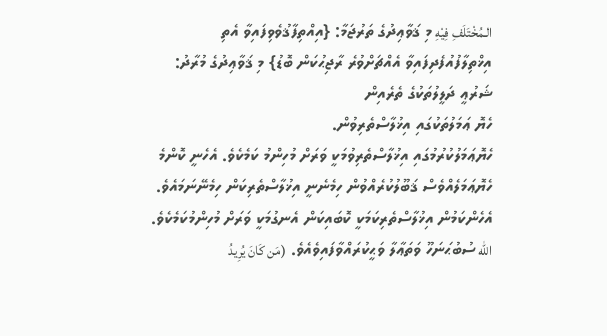الـمُخْتَلَفِ فِيْهِ މި ޤަވާޢިދުގެ ތަރުޖަމާ: {އިއްތިފާޤުވެވިފައިވާ އެތި އިޚްތިލާފުއުފެދިފައިވާ އެއްޗަށްވުރެ ރާޖިޙުކަން ބޮޑު} މި ޤަވާޢިދުގެ މުރާދު: ޝަރުޢީ ދަލީލުތަކުގެ ތެރެއިން
ހެޔޮ ޢަމަލުތަކުގައި އިޚުލާސްތެރިވުން.
ހެޔޮޢަމަލުކުރުމުގައި އިޚުލާސްތެރިވުމަކީ ވަރަށް މުހިންމު ކަމެކެވެ. އެހެނީ ކޮންމެ ހެޔޮޢަމަލެއްވެސް ޤަބޫލުކުރެއްވުން ހިމެނެނީ އިޚުލާސްތެރިކަން ހިމެނޭނަމައެވެ. އެހެންކަމުން އިޚުލާސްތެރިކަމަކީ ކޮބައިކަން އެނގުމަކީ ވަރަށް މުހިންމުކަމެކެވެ. الله ސުބުޙަނަހޫ ވަތަޢާލާ ވަޙީކުރައްވާފައިވެއެވެ. (مَن كَانَ يُرِيدُ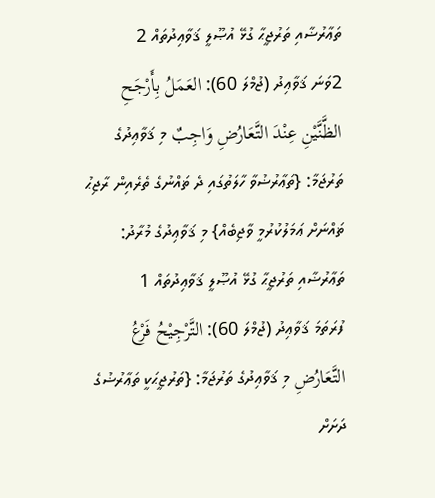ތަޢާރުޟާއި ތަރުޖީޙާ ގުޅޭ އުޞޫލީ ޤަވާޢިދުތައް 2
2ވަނަ ޤަވާޢިދު (ޖުމްލަ 60): العَمَلُ بِأَرْجَحِ الظَّنَّيْنِ عِنْدَ التَّعَارُضِ وَاجِبٌ މި ޤަވާޢިދުގެ ތަރުޖަމާ: {ތަޢާރުޟުވާ ހާލަތުގައި ދެ ޡައްނުގެ ތެރެއިން ރާޖިޙު ޡައްނަށް ޢަމަލުކުރުމީ ވާޖިބެއް} މި ޤަވާޢިދުގެ މުރާދު:
ތަޢާރުޟާއި ތަރުޖީޙާ ގުޅޭ އުޞޫލީ ޤަވާޢިދުތައް 1
ފުރަތަމަ ޤަވާޢިދު (ޖުމްލަ 60): التَّرْجِيْحُ فَرْعُ التَّعَارُضِ މި ޤަވާޢިދުގެ ތަރުޖަމާ: {ތަރުޖީޙަކީ ތަޢާރުޟުގެ ދަށަށް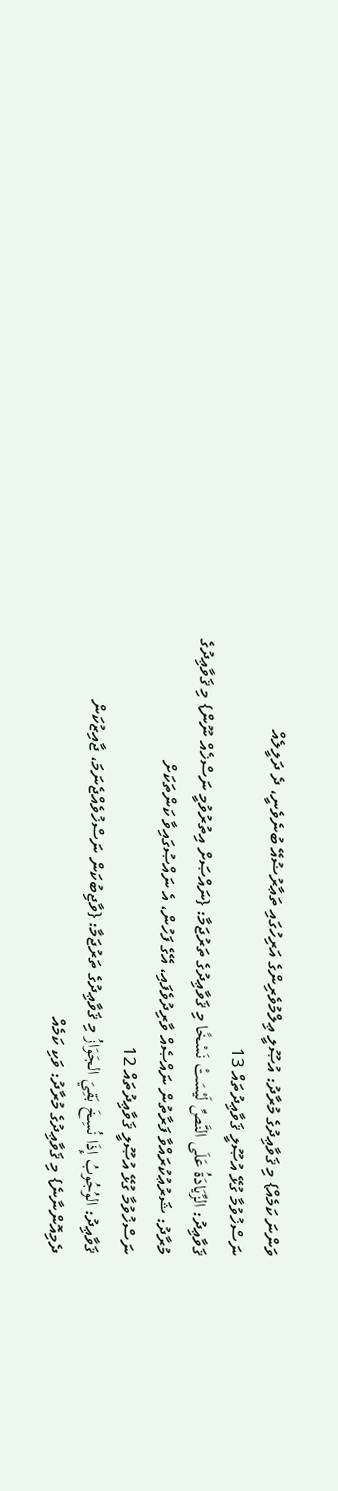ވަންނަ ކަމެއް} މި ޤަވާޢިދުގެ މުރާދު: އުޞޫލީ ޢިލްމުވެރިންގެ އަރިހުގައި ތަޢާރުޟުއޭ ބުނެވެނީ، ދެ ދަލީލެއް
ނަސްޚުވުމާ ގުޅޭ އުޞޫލީ ޤަވާޢިދުތައް 13
ޤަވާޢިދު: الزِّيَادَةُ عَلَى النَّصِّ لَيْسَتْ نَسْخًا މި ޤަވާޢިދުގެ ތަރުޖަމާ: {ނައްޞަށް އިތުރުވުމީ ނަސްޚެއް ނޫން} މި ޤަވާޢިދުގެ މުރާދު: ޝަރުޢުކުރައްވާ ފަރާތުން ނައްޞެއް ވާރިދުވެފައި، އޭގެ ފަހުން، އެ ނައްޞުގައިވާ ކަންތަކަށް
ނަސްޚުވުމާ ގުޅޭ އުޞޫލީ ޤަވާޢިދުތައް 12
ޤަވާޢިދު: الوُجُوبُ إِذَا نُسِخَ بَقِيَ الجَوَازُ މި ޤަވާޢިދުގެ ތަރުޖަމާ: {ވާޖިބުކަން ނަސްޚުވެއްޖެނަމަ، ޖާއިޒުކަން ދެމިއޮންނާނެ} މި ޤަވާޢިދުގެ މުރާދު: ވަކި ކަމެއް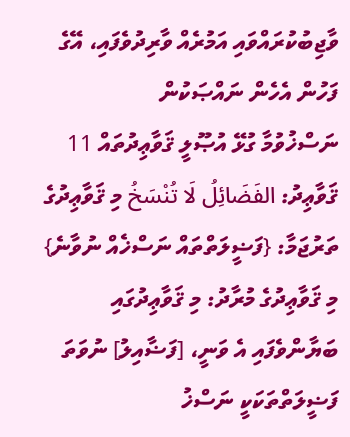ވާޖިބުކުރައްވައި އަމުރެއް ވާރިދުވެފައި، އޭގެ ފަހުން އެހެން ނައްޞަކުން
ނަސްޚުވުމާ ގުޅޭ އުޞޫލީ ޤަވާޢިދުތައް 11
ޤަވާޢިދު: الفَضَائِلُ لَا تُنْسَخُ މި ޤަވާޢިދުގެ ތަރުޖަމާ: {ފަޟީލަތްތައް ނަސްޚެއް ނުވާނެ} މި ޤަވާޢިދުގެ މުރާދު: މި ޤަވާޢިދުގައި ބަޔާންވެފައި އެ ވަނީ، [ފަޟާއިލު] ނުވަތަ ފަޟީލަތްތަކަކީ ނަސްޚު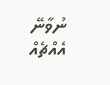ނުވާނޭ އެއްޗެއް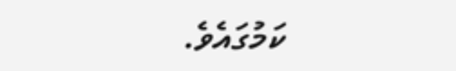ކަމުގައެވެ.